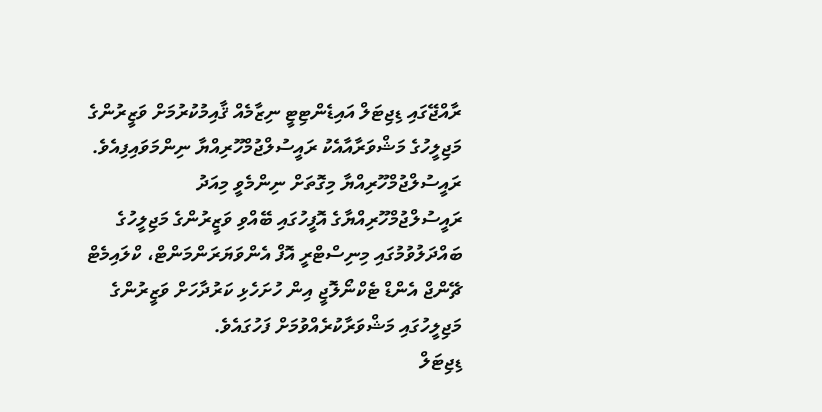ރާއްޖޭގައި ޑިޖިޓަލް އައިޑެންޓިޓީ ނިޒާމެއް ޤާއިމުކުރުމަށް ވަޒީރުންގެ މަޖިލީހުގެ މަޝްވަރާއާއެކު ރައީސުލްޖުމްހޫރިއްޔާ ނިންމަވައިފިއެވެ.
ރައީސުލްޖުމްހޫރިއްޔާ މިގޮތަށް ނިންމެވީ މިއަދު ރައީސުލްޖުމްހޫރިއްޔާގެ އޮފީހުގައި ބޭއްވި ވަޒީރުންގެ މަޖިލީހުގެ ބައްދަލުވުމުގައި މިނިސްޓްރީ އޮފް އެންވަޔަރަންމަންޓް، ކްލައިމެޓް ޗޭންޖް އެންޑް ޓެކްނޯލޮޖީ އިން ހުށަހެޅި ކަރުދާހަށް ވަޒީރުންގެ މަޖިލީހުގައި މަޝްވަރާކުރެއްވުމަށް ފަހުގައެވެ.
ޑިޖިޓަލް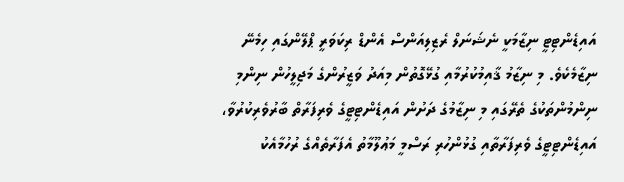އައިޑެންޓިޓީ ނިޒާމަކީ ނެޝަނަލް ރެޒިލިއަންސް އެންޑް ރިކަވަރީ ޕްލޭންގައި ހިމެނޭ ނިޒާމެކެވެ. މި ނިޒާމު ޤާއިމުކުރުމާއި ގުޅޭގޮތުން މިއަދު ވަޒީރުންގެ މަޖިލީހުން ނިންމި ނިންމުންތަކުގެ ތެރޭގައި މި ނިޒާމުގެ ދަށުން އައިޑެންޓިޓީގެ ވެރިފަރާތް ބާރުވެރިކުރުވާ، އައިޑެންޓިޓީގެ ވެރިފަރާތާއި ގުޅުންހުރި ރަސްމީ މަޢުލޫމާތު އެފަރާތެއްގެ ރުހުމާއެކު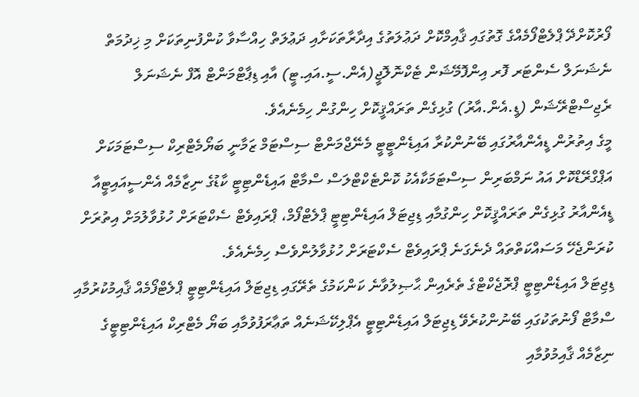ފޯރުކޮށްދޭ ޕްލެޓްފޯމެއްގެ ގޮތުގައި ޤާއިމްކޮށް ދަޢުލަތުގެ އިދާރާތަކަށާއި ދަޢުލަތް ހިއްސާވާ ކުންފުނިތަކަށް މި ޚިދުމަތް ނެޝަނަލް ސެންޓަރ ފޮރ އިންފޮމޭޝަން ޓެކްނޮލޮޖީ(އެން.ސީ.އައި.ޓީ) އާއި ޑިޕާޓްމަންޓް އޮފް ނެޝަނަލް ރެޖިސްޓްރޭޝަން (ޑީ.އެން.އާރު) ގުޅިގެން ތަރައްޤީކޮށް ހިންގުން ހިމެނެއެވެ.
މީގެ އިތުރުން ޑީއެންއާރުގައި ބޭނުންކުރާ އައިޑެންޓީޓީ މެނޭޖްމަންޓް ސިސްޓަމް ޒަމާނީ ބަޔޯމެޓްރިކް ސިސްޓަމަކަށް އަޕްގްރޭޑްކޮށް އައު ނަމްބަރިން ސިސްޓަމަކާއެކު ކޮންޓެކްޓްލަސް ސްމާޓް އައިޑެންޓިޓީ ކާޑުގެ ނިޒާމެއް އެންސީއައިޓީއާ ޑީއެންއާރު ގުޅިގެން ތަރައްޤީކޮށް ހިންގުމާއި ޑިޖިޓަލް އައިޑެންޓިޓީ ޕްލެޓްފޯމް، ޕްރައިވެޓް ސެކްޓަރަށް ހުޅުވާލުމަށް އިތުރަށް ކުރަންޖެހޭ މަސައްކަތްތައް ދެނެގަނެ ޕްރައިވެޓް ސެކްޓަރަށް ހުޅުވާލުންވެސް ހިމެނެއެވެ.
ޑިޖިޓަލް އައިޑެންޓިޓީ ޕްރޮޖެކްޓްގެ ތެރެއިން ޙާޞިލުވާނެ ކަންކަމުގެ ތެރޭގައި ޑިޖިޓަލް އައިޑެންޓިޓީ ޕްލެޓްފޯމެއް ޤާއިމުކުރުމާއި ސްމާޓް ފޯނުތަކުގައި ބޭނުންކުރެވޭ ޑިޖިޓަލް އައިޑެންޓިޓީ އެޕްލިކޭޝަނެއް ތަޢާރަފުވުމާއި ބަޔޯ މެޓްރިކް އައިޑެންޓިޓީގެ ނިޒާމެއް ޤާއިމުވުމާއި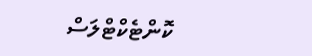ކޮންޓެކްޓްލަސް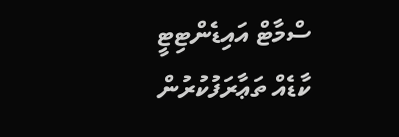ސްމާޓް އައިޑެންޓިޓީ ކާޑެއް ތަޢާރަފުކުރުން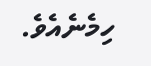ހިމެނެއެވެ.